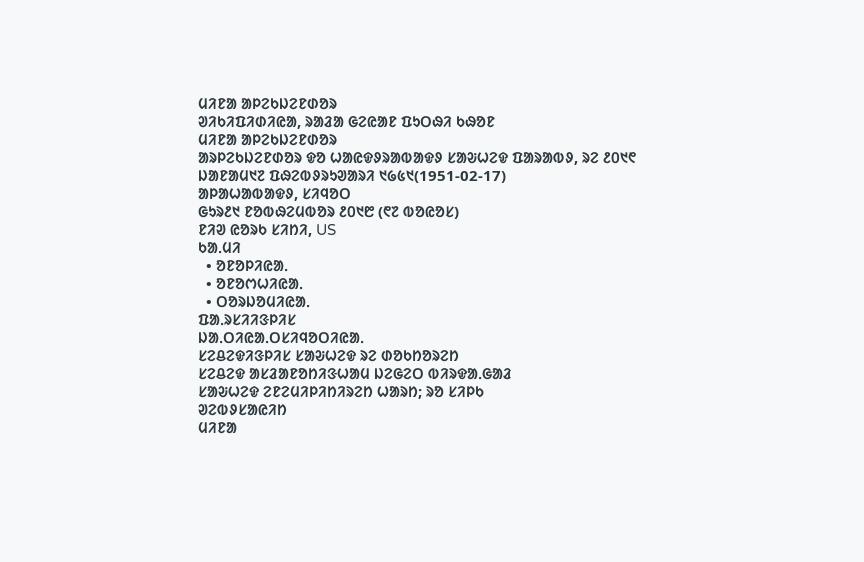ᱢᱤᱱᱟ ᱟᱞᱮᱠᱡᱮᱱᱰᱚᱨ
ᱣᱤᱠᱤᱯᱤᱰᱤᱭᱟ, ᱨᱟᱲᱟ ᱜᱮᱭᱟᱱ ᱯᱩᱛᱷᱤ ᱠᱷᱚᱱ
ᱢᱤᱱᱟ ᱟᱞᱮᱠᱡᱮᱱᱰᱚᱨ
ᱟᱨᱞᱮᱠᱡᱮᱱᱰᱚᱨ ᱫᱚ ᱦᱟᱭᱫᱽᱨᱟᱵᱟᱫᱽ ᱥᱟᱶᱦᱮᱫ ᱯᱟᱨᱟᱵᱽ, ᱨᱮ ᱒᱐᱑᱖
ᱡᱟᱱᱟᱢ᱑᱗ ᱯᱷᱮᱵᱽᱨᱩᱣᱟᱨᱤ ᱑᱙᱕᱑(1951-02-17)
ᱟᱞᱟᱦᱟᱵᱟᱫᱽ, ᱥᱤᱧᱚᱛ
ᱜᱩᱨ᱒᱑ ᱱᱚᱵᱷᱮᱢᱵᱚᱨ ᱒᱐᱑᱘ (᱖᱗ ᱵᱚᱭᱚᱥ)
ᱱᱤᱣ ᱭᱚᱨᱠ ᱥᱤᱴᱤ, US
ᱠᱟᱹᱢᱤ
  • ᱚᱱᱚᱞᱤᱭᱟᱹ
  • ᱚᱱᱚᱬᱦᱤᱭᱟᱹ
  • ᱛᱚᱨᱡᱚᱢᱤᱭᱟᱹ
ᱯᱟᱹᱨᱥᱤᱤᱝᱞᱤᱥ
ᱡᱟᱹᱛᱤᱭᱟᱹᱛᱥᱤᱧᱚᱛᱤᱭᱟᱹ
ᱥᱮᱪᱮᱫᱤᱝᱞᱤᱥ ᱥᱟᱶᱦᱮᱫ ᱨᱮ ᱰᱚᱠᱴᱚᱨᱮᱴ
ᱥᱮᱪᱮᱫ ᱟᱥᱲᱟᱱᱚᱴᱤᱝᱦᱟᱢ ᱡᱮᱜᱮᱛ ᱵᱤᱨᱫᱟᱹᱜᱟᱲ
ᱥᱟᱶᱦᱮᱫ ᱮᱱᱮᱢᱤᱞᱤᱴᱤᱨᱮᱴ ᱦᱟᱨᱴ; ᱨᱚ ᱥᱤᱞᱠ
ᱣᱮᱵᱽᱥᱟᱭᱤᱴ
ᱢᱤᱱᱟ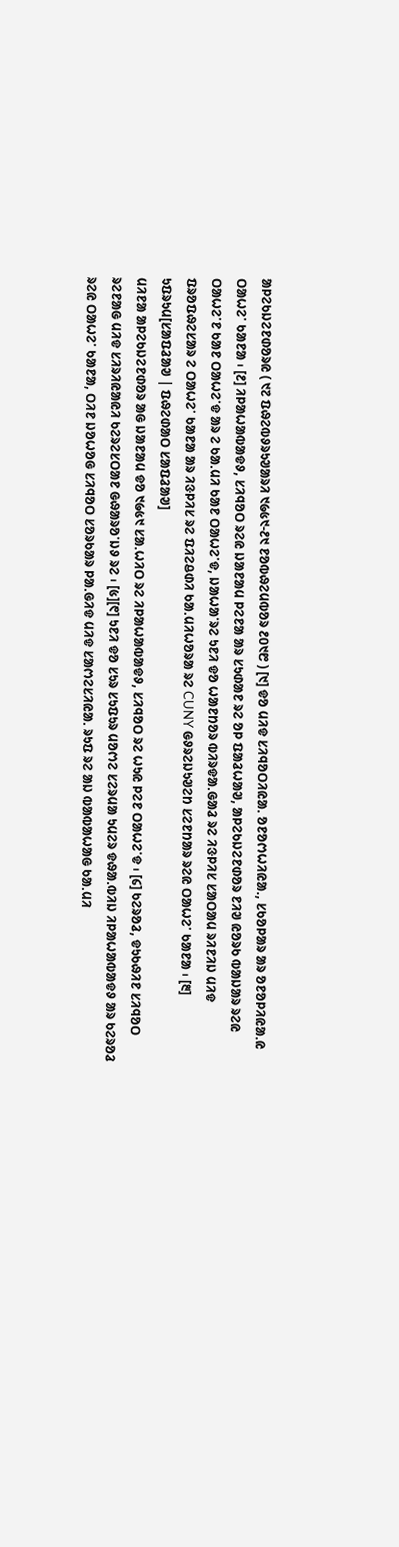ᱟᱞᱮᱠᱡᱮᱱᱰᱚᱨᱭ ( ᱑᱗ ᱯᱷᱮᱵᱽᱨᱩᱣᱟᱨᱤ ᱑᱙᱕᱑-᱒᱑ ᱱᱚᱵᱷᱮᱢᱵᱚᱨ ᱒᱐᱑᱘ ) [᱑] ᱫᱚ ᱢᱤᱫ ᱥᱤᱧᱚᱛᱤᱭᱟᱹ ᱚᱱᱚᱬᱦᱤᱭᱟᱹ, ᱥᱠᱚᱞᱟᱨ ᱟᱨ ᱚᱱᱚᱞᱤᱭᱟᱹᱭ ᱛᱟᱦᱮᱸ ᱠᱟᱱᱟ ᱾ [᱒] ᱤᱞᱟᱦᱟᱵᱟᱫᱽ, ᱥᱤᱧᱚᱛ ᱨᱮᱭ ᱡᱟᱱᱟᱢ ᱞᱮᱱᱟ ᱟᱨ ᱥᱩᱰᱟᱱ ᱨᱮ ᱚᱞ ᱯᱟᱲᱦᱟᱣ, ᱟᱞᱮᱠᱡᱮᱱᱰᱚᱨ ᱱᱤᱣ ᱭᱚᱨᱠ ᱵᱟᱡᱟᱨ ᱨᱮᱭ ᱛᱟᱦᱮᱸᱱ ᱠᱟᱱ ᱛᱟᱦᱮᱸᱫ ᱟᱨ ᱮ ᱠᱟᱹᱢᱤ ᱠᱟᱱ ᱛᱟᱦᱮᱸᱫ, ᱡᱟᱦᱟᱸᱨᱮ ᱩᱱᱤ ᱫᱚ ᱦᱟᱱᱴᱚᱨ ᱵᱤᱨᱫᱟᱹᱜᱟᱲ ᱨᱮ ᱤᱝᱞᱤᱥ ᱥᱟᱛᱟᱢ ᱨᱤᱱᱤᱡ ᱢᱤᱫ ᱯᱨᱚᱯᱷᱮᱥᱟᱨ ᱮ ᱛᱟᱦᱮᱸ ᱠᱟᱱᱟ ᱟᱨ ᱤᱝᱞᱤᱥ ᱨᱮ ᱯᱤᱮᱪᱰᱤ ᱠᱟᱹᱢᱤᱦᱚᱨᱟ ᱨᱮ CUNY ᱜᱽᱨᱮᱡᱩᱣᱮᱴ ᱥᱮᱱᱴᱟᱨ ᱨᱮᱭ ᱛᱟᱦᱮᱸ ᱠᱟᱱᱟ ᱾ [᱓]
ᱩᱯᱨᱩᱢ[ᱥᱟᱯᱲᱟᱣ | ᱯᱷᱮᱰᱟᱛ ᱥᱟᱯᱲᱟᱣ]
ᱢᱤᱱᱟ ᱟᱞᱮᱠᱡᱮᱱᱰᱚᱨ ᱟᱜ ᱡᱟᱱᱟᱢ ᱫᱚ ᱑᱙᱕᱑ ᱥᱟᱹᱦᱤᱛ ᱨᱮ ᱤᱞᱟᱦᱟᱵᱟᱫᱽ, ᱥᱤᱧᱚᱛ ᱨᱮ ᱦᱩᱭ ᱞᱮᱱ ᱛᱟᱦᱮᱸᱫ ᱾ [᱔] ᱠᱮᱨᱚᱲ, ᱫᱩᱠᱷᱤᱱ ᱥᱤᱧᱚᱛ ᱨᱮᱱᱟᱜ ᱢᱤᱫ ᱥᱤᱨᱤᱭᱟᱭᱤ ᱠᱮᱨᱮᱥᱛᱟᱱ ᱜᱷᱟᱨᱚᱸᱡᱽ ᱨᱮ ᱾ [᱕][᱖] ᱩᱱᱤ ᱫᱚ ᱥᱩᱨ ᱥᱩᱯᱩᱨ ᱢᱚᱬᱮ ᱥᱮᱨᱢᱟ ᱩᱢᱮᱨ ᱫᱷᱟᱹᱵᱤᱡ ᱤᱞᱟᱦᱟᱵᱟᱫᱽ ᱟᱨ ᱠᱮᱨᱚᱲ ᱨᱮᱭ ᱛᱟᱦᱮᱸ ᱠᱟᱱᱟ, ᱛᱤᱱ ᱡᱚᱦᱚᱜ ᱥᱤᱧᱚᱛ ᱥᱚᱨᱠᱟᱨ ᱞᱟᱹᱜᱤᱫ ᱢᱤᱫ ᱥᱟᱬᱮᱥᱤᱭᱟᱹ ᱨᱩᱯ ᱨᱮ ᱟᱡ ᱵᱟᱵᱟᱦᱟᱜ ᱠᱟᱹᱢᱤ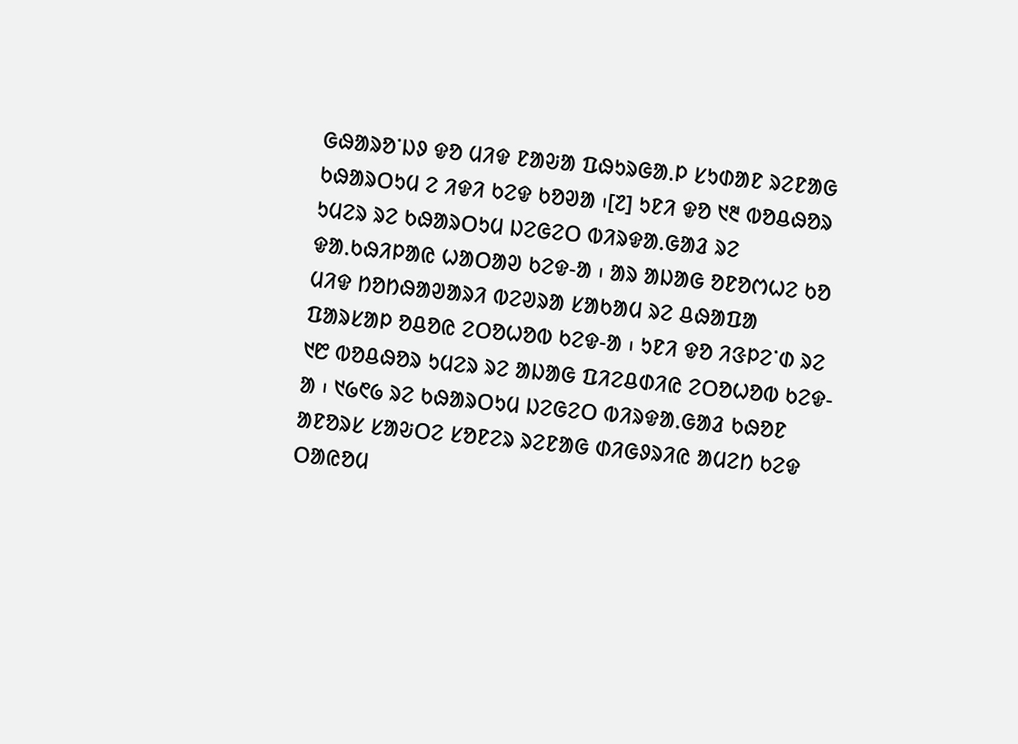ᱜᱷᱟᱨᱚᱸᱡᱽ ᱫᱚ ᱢᱤᱫ ᱱᱟᱶᱟ ᱯᱷᱩᱨᱜᱟᱹᱞ ᱥᱩᱰᱟᱱ ᱨᱮᱱᱟᱜ ᱠᱷᱟᱨᱛᱩᱢ ᱮ ᱤᱫᱤ ᱠᱮᱫ ᱠᱚᱣᱟ ᱾[᱗] ᱩᱱᱤ ᱫᱚ ᱑᱓ ᱵᱚᱪᱷᱚᱨ ᱩᱢᱮᱨ ᱨᱮ ᱠᱷᱟᱨᱛᱩᱢ ᱡᱮᱜᱮᱛ ᱵᱤᱨᱫᱟᱹᱜᱟᱲ ᱨᱮ ᱫᱟᱹᱠᱷᱤᱞᱟᱭ ᱦᱟᱛᱟᱣ ᱠᱮᱫ-ᱟ ᱾ ᱟᱨ ᱟᱡᱟᱜ ᱚᱱᱚᱬᱦᱮ ᱠᱚ ᱢᱤᱫ ᱴᱚᱴᱷᱟᱣᱟᱨᱤ ᱵᱮᱣᱨᱟ ᱥᱟᱠᱟᱢ ᱨᱮ ᱪᱷᱟᱯᱟ ᱯᱟᱨᱥᱟᱞ ᱚᱪᱚᱭ ᱮᱛᱚᱦᱚᱵ ᱠᱮᱫ-ᱟ ᱾ ᱩᱱᱤ ᱫᱚ ᱤᱝᱞᱮᱸᱰ ᱨᱮ ᱑᱘ ᱵᱚᱪᱷᱚᱨ ᱩᱢᱮᱨ ᱨᱮ ᱟᱡᱟᱜ ᱯᱤᱮᱪᱰᱤᱭ ᱮᱛᱚᱦᱚᱵ ᱠᱮᱫ-ᱟ ᱾ ᱑᱙᱖᱙ ᱨᱮ ᱠᱷᱟᱨᱛᱩᱢ ᱡᱮᱜᱮᱛ ᱵᱤᱨᱫᱟᱹᱜᱟᱲ ᱠᱷᱚᱱ ᱟᱱᱚᱨᱥ ᱥᱟᱶᱛᱮ ᱥᱚᱱᱮᱨ ᱨᱮᱱᱟᱜ ᱰᱤᱜᱽᱨᱤᱭ ᱟᱢᱮᱴ ᱠᱮᱫ ᱛᱟᱭᱚᱢ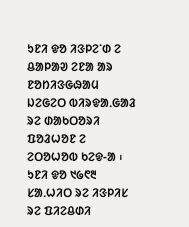ᱩᱱᱤ ᱫᱚ ᱤᱝᱞᱮᱸᱰ ᱮ ᱪᱟᱞᱟᱣ ᱮᱱᱟ ᱟᱨ ᱱᱚᱴᱤᱝᱜᱷᱟᱢ ᱡᱮᱜᱮᱛ ᱵᱤᱨᱫᱟᱹᱜᱟᱲ ᱨᱮ ᱰᱟᱠᱛᱚᱨᱤ ᱯᱚᱲᱦᱚᱱ ᱮ ᱮᱛᱚᱦᱚᱵ ᱠᱮᱫ-ᱟ ᱾ ᱩᱱᱤ ᱫᱚ ᱑᱙᱖᱓ ᱥᱟᱹᱦᱤᱛ ᱨᱮ ᱤᱝᱞᱤᱥ ᱨᱮ ᱯᱤᱮᱪᱰᱤ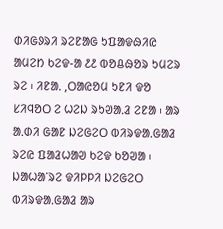ᱰᱤᱜᱽᱨᱤ ᱨᱮᱱᱟᱜ ᱩᱯᱟᱫᱷᱤᱭ ᱟᱢᱮᱴ ᱠᱮᱫ-ᱟ ᱒᱒ ᱵᱚᱪᱷᱚᱨ ᱩᱢᱮᱨ ᱨᱮ ᱾ ᱤᱱᱟᱹ ,ᱛᱟᱭᱚᱢ ᱩᱱᱤ ᱫᱚ ᱥᱤᱧᱚᱛ ᱮ ᱦᱮᱡ ᱨᱩᱣᱟᱹᱲ ᱮᱱᱟ ᱾ ᱟᱨ ᱟᱹᱰᱤ ᱜᱟᱱ ᱡᱮᱜᱮᱛ ᱵᱤᱨᱫᱟᱹᱜᱟᱲ ᱨᱮᱭ ᱯᱟᱲᱦᱟᱣ ᱠᱮᱫ ᱠᱚᱣᱟ ᱾ ᱡᱟᱦᱟᱸᱨᱮ ᱫᱤᱞᱞᱤ ᱡᱮᱜᱮᱛ ᱵᱤᱨᱫᱟᱹᱜᱟᱲ ᱟᱨ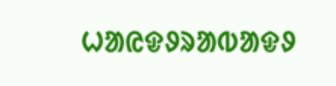ᱦᱟᱭᱫᱽᱨᱟᱵᱟᱫᱽ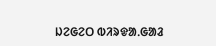ᱡᱮᱜᱮᱛ ᱵᱤᱨᱫᱟᱹᱜᱟᱲ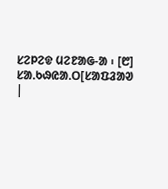ᱥᱮᱞᱮᱫ ᱢᱮᱱᱟᱜ-ᱟ ᱾ [᱘]
ᱥᱟᱹᱠᱷᱭᱟᱹᱛ[ᱥᱟᱯᱲᱟᱣ |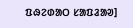ᱯᱷᱮᱰᱟᱛ ᱥᱟᱯᱲᱟᱣ]